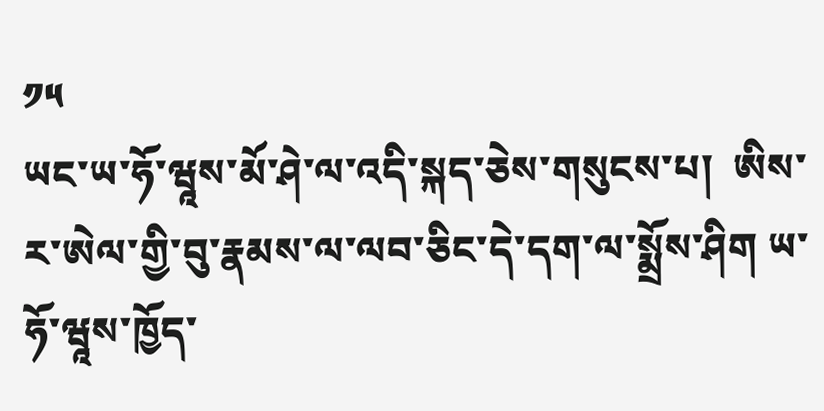༡༥
ཡང་ཡ་ཧོ་ཝཱས་མོ་ཤེ་ལ་འདི་སྐད་ཅེས་གསུངས་པ།  ཨིས་ར་ཨེལ་གྱི་བུ་རྣམས་ལ་ལབ་ཅིང་དེ་དག་ལ་སྨྲོས་ཤིག ཡ་ཧོ་ཝཱས་ཁྱོད་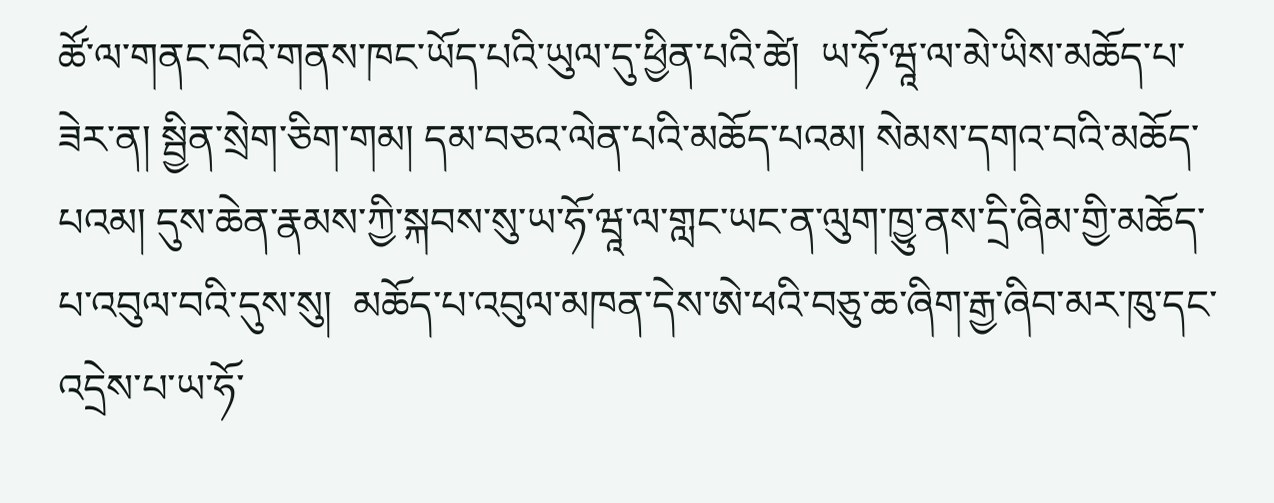ཚོ་ལ་གནང་བའི་གནས་ཁང་ཡོད་པའི་ཡུལ་དུ་ཕྱིན་པའི་ཚེ།  ཡ་ཧོ་ཝཱ་ལ་མེ་ཡིས་མཆོད་པ་ཟེར་ན། སྦྱིན་སྲེག་ཅིག་གམ། དམ་བཅའ་ལེན་པའི་མཆོད་པའམ། སེམས་དགའ་བའི་མཆོད་པའམ། དུས་ཆེན་རྣམས་ཀྱི་སྐབས་སུ་ཡ་ཧོ་ཝཱ་ལ་གླང་ཡང་ན་ལུག་ཁྱུ་ནས་དྲི་ཞིམ་གྱི་མཆོད་པ་འབུལ་བའི་དུས་སུ།  མཆོད་པ་འབུལ་མཁན་དེས་ཨེ་ཕའི་བཅུ་ཆ་ཞིག་རྒྱ་ཞིབ་མར་ཁུ་དང་འདྲེས་པ་ཡ་ཧོ་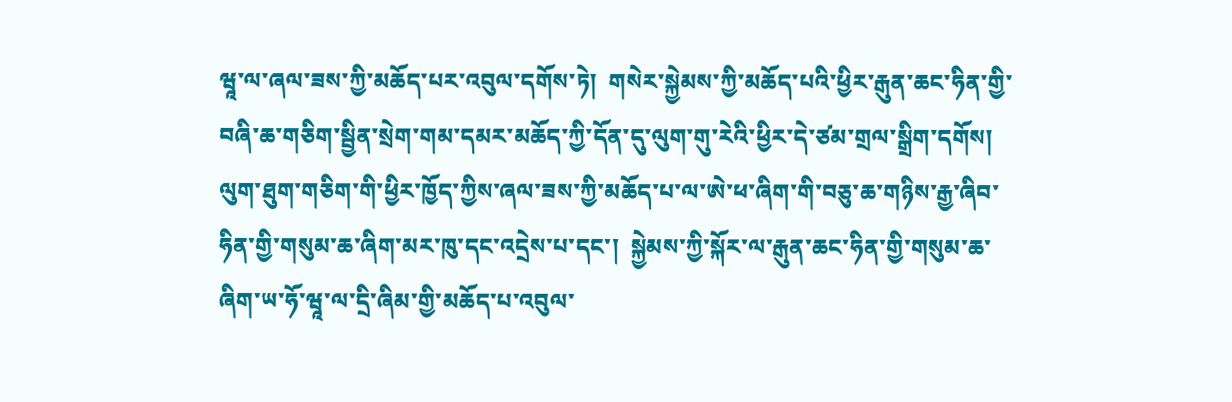ཝཱ་ལ་ཞལ་ཟས་ཀྱི་མཆོད་པར་འབུལ་དགོས་ཏེ།  གསེར་སྐྱེམས་ཀྱི་མཆོད་པའི་ཕྱིར་རྒུན་ཆང་ཧིན་གྱི་བཞི་ཆ་གཅིག་སྦྱིན་སྲེག་གམ་དམར་མཆོད་ཀྱི་དོན་དུ་ལུག་གུ་རེའི་ཕྱིར་དེ་ཙམ་གྲལ་སྒྲིག་དགོས།  ལུག་ཐུག་གཅིག་གི་ཕྱིར་ཁྱོད་ཀྱིས་ཞལ་ཟས་ཀྱི་མཆོད་པ་ལ་ཨེ་ཕ་ཞིག་གི་བཅུ་ཆ་གཉིས་རྒྱ་ཞིབ་ཧིན་གྱི་གསུམ་ཆ་ཞིག་མར་ཁུ་དང་འདྲེས་པ་དང་།  སྐྱེམས་ཀྱི་སྐོར་ལ་རྒུན་ཆང་ཧིན་གྱི་གསུམ་ཆ་ཞིག་ཡ་ཧོ་ཝཱ་ལ་དྲི་ཞིམ་གྱི་མཆོད་པ་འབུལ་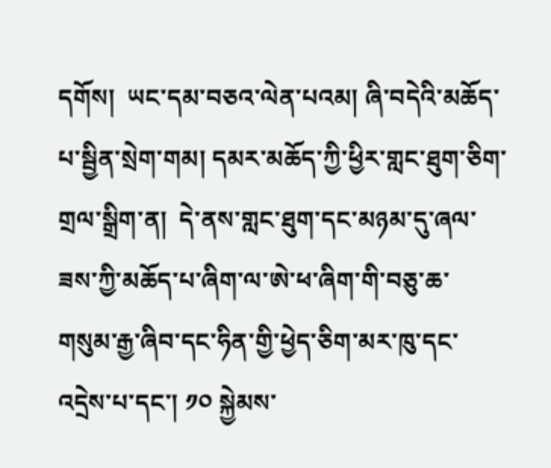དགོས།  ཡང་དམ་བཅའ་ལེན་པའམ། ཞི་བདེའི་མཆོད་པ་སྦྱིན་སྲེག་གམ། དམར་མཆོད་ཀྱི་ཕྱིར་གླང་ཐུག་ཅིག་གྲལ་སྒྲིག་ན།  དེ་ནས་གླང་ཐུག་དང་མཉམ་དུ་ཞལ་ཟས་ཀྱི་མཆོད་པ་ཞིག་ལ་ཨེ་ཕ་ཞིག་གི་བཅུ་ཆ་གསུམ་རྒྱ་ཞིབ་དང་ཧིན་གྱི་ཕྱེད་ཅིག་མར་ཁུ་དང་འདྲེས་པ་དང་། ༡༠ སྐྱེམས་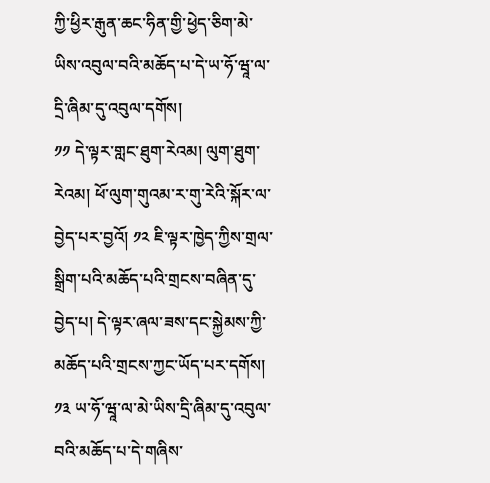ཀྱི་ཕྱིར་རྒུན་ཆང་ཧིན་གྱི་ཕྱེད་ཅིག་མེ་ཡིས་འབུལ་བའི་མཆོད་པ་དེ་ཡ་ཧོ་ཝཱ་ལ་དྲི་ཞིམ་དུ་འབུལ་དགོས།
༡༡ དེ་ལྟར་གླང་ཐུག་རེའམ། ལུག་ཐུག་རེའམ། ཕོ་ལུག་གུའམ་ར་གུ་རེའི་སྐོར་ལ་བྱེད་པར་བྱའོ། ༡༢ ཇི་ལྟར་ཁྱེད་ཀྱིས་གྲལ་སྒྲིག་པའི་མཆོད་པའི་གྲངས་བཞིན་དུ་བྱེད་པ། དེ་ལྟར་ཞལ་ཟས་དང་སྐྱེམས་ཀྱི་མཆོད་པའི་གྲངས་ཀྱང་ཡོད་པར་དགོས། ༡༣ ཡ་ཧོ་ཝཱ་ལ་མེ་ཡིས་དྲི་ཞིམ་དུ་འབུལ་བའི་མཆོད་པ་དེ་གཞིས་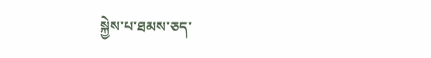སྐྱེས་པ་ཐམས་ཅད་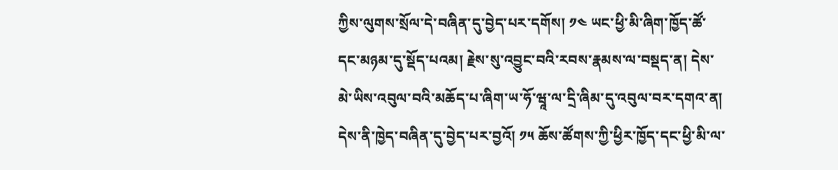ཀྱིས་ལུགས་སྲོལ་དེ་བཞིན་དུ་བྱེད་པར་དགོས། ༡༤ ཡང་ཕྱི་མི་ཞིག་ཁྱོད་ཚོ་དང་མཉམ་དུ་སྡོད་པའམ། རྗེས་སུ་འབྱུང་བའི་རབས་རྣམས་ལ་བསྡད་ན། དེས་མེ་ཡིས་འབུལ་བའི་མཆོད་པ་ཞིག་ཡ་ཧོ་ཝཱ་ལ་དྲི་ཞིམ་དུ་འབུལ་བར་དགའ་ན། དེས་ནི་ཁྱེད་བཞིན་དུ་བྱེད་པར་བྱའོ། ༡༥ ཆོས་ཚོགས་ཀྱི་ཕྱིར་ཁྱོད་དང་ཕྱི་མི་ལ་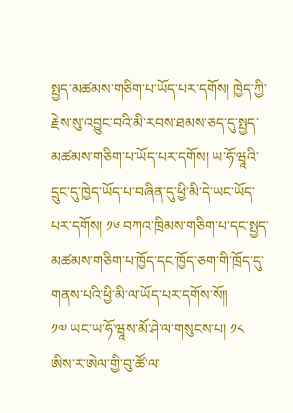སྤྱད་མཚམས་གཅིག་པ་ཡོད་པར་དགོས། ཁྱེད་ཀྱི་རྗེས་སུ་འབྱུང་བའི་མི་རབས་ཐམས་ཅད་དུ་སྤྱད་མཚམས་གཅིག་པ་ཡོད་པར་དགོས། ཡ་ཧོ་ཝཱའི་དྲུང་དུ་ཁྱེད་ཡོད་པ་བཞིན་དུ་ཕྱི་མི་དེ་ཡང་ཡོད་པར་དགོས། ༡༦ བཀའ་ཁྲིམས་གཅིག་པ་དང་སྤྱད་མཚམས་གཅིག་པ་ཁྱོད་དང་ཁྱོད་ཅག་གི་ཁྲོད་དུ་གནས་པའི་ཕྱི་མི་ལ་ཡོད་པར་དགོས་སོ༎
༡༧ ཡང་ཡ་ཧོ་ཝཱས་མོ་ཤེ་ལ་གསུངས་པ། ༡༨ ཨིས་ར་ཨེལ་གྱི་བུ་ཚོ་ལ་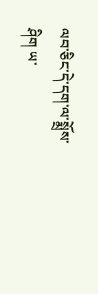ལབ་ཅིང་དེ་དག་ལ་སྨྲོས་ཤིག ཡ་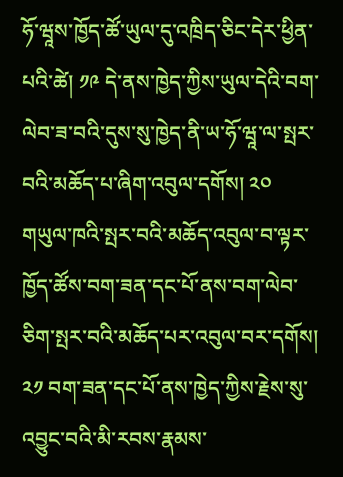ཧོ་ཝཱས་ཁྱོད་ཚོ་ཡུལ་དུ་འཁྲིད་ཅིང་དེར་ཕྱིན་པའི་ཚེ། ༡༩ དེ་ནས་ཁྱེད་ཀྱིས་ཡུལ་དེའི་བག་ལེབ་ཟ་བའི་དུས་སུ་ཁྱེད་ནི་ཡ་ཧོ་ཝཱ་ལ་སྤར་བའི་མཆོད་པ་ཞིག་འབུལ་དགོས། ༢༠ གཡུལ་ཁའི་སྤར་བའི་མཆོད་འབུལ་བ་ལྟར་ཁྱོད་ཚོས་བག་ཟན་དང་པོ་ནས་བག་ལེབ་ཅིག་སྤར་བའི་མཆོད་པར་འབུལ་བར་དགོས། ༢༡ བག་ཟན་དང་པོ་ནས་ཁྱེད་ཀྱིས་རྗེས་སུ་འབྱུང་བའི་མི་རབས་རྣམས་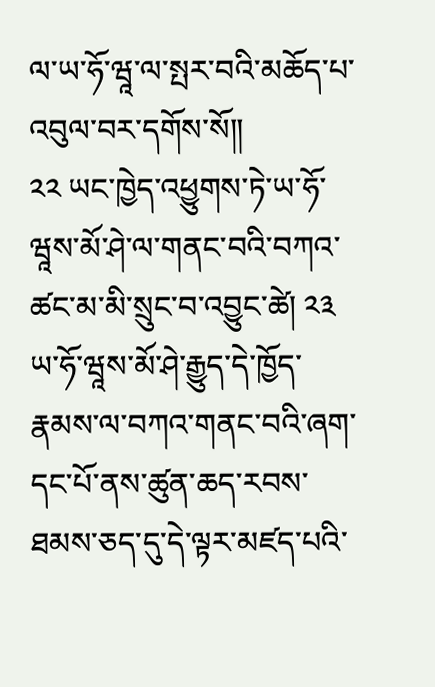ལ་ཡ་ཧོ་ཝཱ་ལ་སྤར་བའི་མཆོད་པ་འབུལ་བར་དགོས་སོ༎
༢༢ ཡང་ཁྱེད་འཕྱུགས་ཏེ་ཡ་ཧོ་ཝཱས་མོ་ཤེ་ལ་གནང་བའི་བཀའ་ཚང་མ་མི་སྲུང་བ་འབྱུང་ཚེ། ༢༣ ཡ་ཧོ་ཝཱས་མོ་ཤེ་རྒྱུད་དེ་ཁྱོད་རྣམས་ལ་བཀའ་གནང་བའི་ཞག་དང་པོ་ནས་ཚུན་ཆད་རབས་ཐམས་ཅད་དུ་དེ་ལྟར་མཛད་པའི་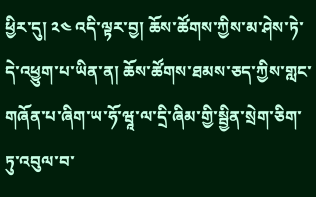ཕྱིར་དུ། ༢༤ འདི་ལྟར་བྱ། ཆོས་ཚོགས་ཀྱིས་མ་ཤེས་ཏེ་དེ་འཕྱུག་པ་ཡིན་ན། ཆོས་ཚོགས་ཐམས་ཅད་ཀྱིས་གླང་གཞོན་པ་ཞིག་ཡ་ཧོ་ཝཱ་ལ་དྲི་ཞིམ་གྱི་སྦྱིན་སྲེག་ཅིག་ཏུ་འབུལ་བ་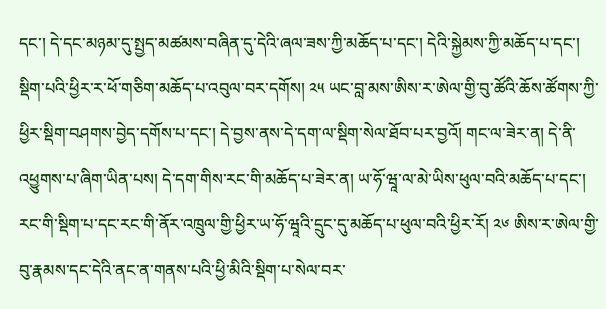དང་། དེ་དང་མཉམ་དུ་སྤྱད་མཚམས་བཞིན་དུ་དེའི་ཞལ་ཟས་ཀྱི་མཆོད་པ་དང་། དེའི་སྐྱེམས་ཀྱི་མཆོད་པ་དང་། སྡིག་པའི་ཕྱིར་ར་ཕོ་གཅིག་མཆོད་པ་འབུལ་བར་དགོས། ༢༥ ཡང་བླ་མས་ཨིས་ར་ཨེལ་གྱི་བུ་ཚོའི་ཆོས་ཚོགས་ཀྱི་ཕྱིར་སྡིག་བཤགས་བྱེད་དགོས་པ་དང་། དེ་བྱས་ནས་དེ་དག་ལ་སྡིག་སེལ་ཐོབ་པར་བྱའོ། གང་ལ་ཟེར་ན། དེ་ནི་འཕྱུགས་པ་ཞིག་ཡིན་པས། དེ་དག་གིས་རང་གི་མཆོད་པ་ཟེར་ན། ཡ་ཧོ་ཝཱ་ལ་མེ་ཡིས་ཕུལ་བའི་མཆོད་པ་དང་། རང་གི་སྡིག་པ་དང་རང་གི་ནོར་འཁྲུལ་གྱི་ཕྱིར་ཡ་ཧོ་ཝཱའི་དྲུང་དུ་མཆོད་པ་ཕུལ་བའི་ཕྱིར་རོ། ༢༦ ཨིས་ར་ཨེལ་གྱི་བུ་རྣམས་དང་དེའི་ནང་ན་གནས་པའི་ཕྱི་མིའི་སྡིག་པ་སེལ་བར་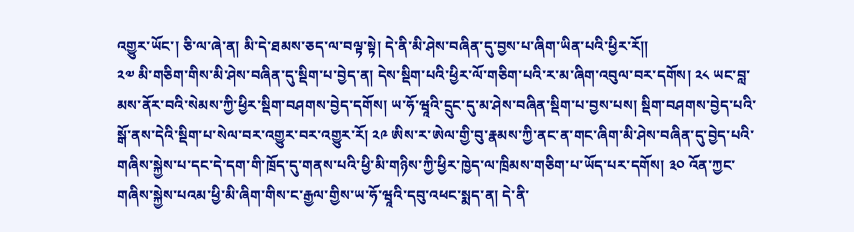འགྱུར་ཡོང་། ཅི་ལ་ཞེ་ན། མི་དེ་ཐམས་ཅད་ལ་བལྟ་སྟེ། དེ་ནི་མི་ཤེས་བཞིན་དུ་བྱས་པ་ཞིག་ཡིན་པའི་ཕྱིར་རོ༎
༢༧ མི་གཅིག་གིས་མི་ཤེས་བཞིན་དུ་སྡིག་པ་བྱེད་ན། དེས་སྡིག་པའི་ཕྱིར་ལོ་གཅིག་པའི་ར་མ་ཞིག་འབུལ་བར་དགོས། ༢༨ ཡང་བླ་མས་ནོར་བའི་སེམས་ཀྱི་ཕྱིར་སྡིག་བཤགས་བྱེད་དགོས། ཡ་ཧོ་ཝཱའི་དྲུང་དུ་མ་ཤེས་བཞིན་སྡིག་པ་བྱས་པས། སྡིག་བཤགས་བྱེད་པའི་སྒོ་ནས་དེའི་སྡིག་པ་སེལ་བར་འགྱུར་བར་འགྱུར་རོ། ༢༩ ཨིས་ར་ཨེལ་གྱི་བུ་རྣམས་ཀྱི་ནང་ན་གང་ཞིག་མི་ཤེས་བཞིན་དུ་བྱེད་པའི་གཞིས་སྐྱེས་པ་དང་དེ་དག་གི་ཁྲོད་དུ་གནས་པའི་ཕྱི་མི་གཉིས་ཀྱི་ཕྱིར་ཁྱེད་ལ་ཁྲིམས་གཅིག་པ་ཡོད་པར་དགོས། ༣༠ འོན་ཀྱང་གཞིས་སྐྱེས་པའམ་ཕྱི་མི་ཞིག་གིས་ང་རྒྱལ་གྱིས་ཡ་ཧོ་ཝཱའི་དབུ་འཕང་སྨད་ན། དེ་ནི་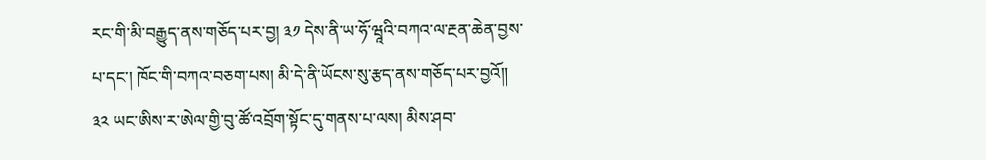རང་གི་མི་བརྒྱུད་ནས་གཅོད་པར་བྱ། ༣༡ དེས་ནི་ཡ་ཧོ་ཝཱའི་བཀའ་ལ་རྔན་ཆེན་བྱས་པ་དང་། ཁོང་གི་བཀའ་བཅག་པས། མི་དེ་ནི་ཡོངས་སུ་རྩད་ནས་གཅོད་པར་བྱའོ༎
༣༢ ཡང་ཨིས་ར་ཨེལ་གྱི་བུ་ཚོ་འབྲོག་སྟོང་དུ་གནས་པ་ལས། མིས་ཤབ་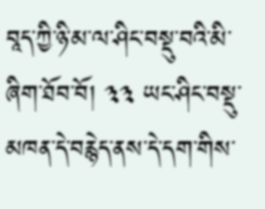བཱད་ཀྱི་ཉི་མ་ལ་ཤིང་བསྡུ་བའི་མི་ཞིག་ཐོབ་བོ། ༣༣ ཡང་ཤིང་བསྡུ་མཁན་དེ་བརྙེད་ནས་དེ་དག་གིས་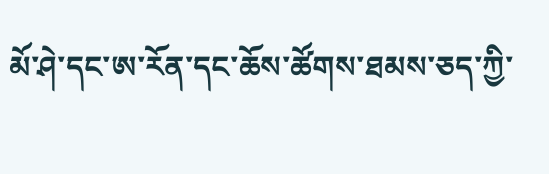མོ་ཤེ་དང་ཨ་རོན་དང་ཆོས་ཚོགས་ཐམས་ཅད་ཀྱི་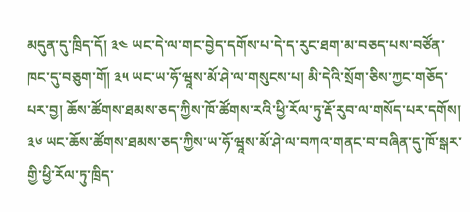མདུན་དུ་ཁྲིད་དོ། ༣༤ ཡང་དེ་ལ་གང་བྱེད་དགོས་པ་དེ་ད་རུང་ཐག་མ་བཅད་པས་བཙོན་ཁང་དུ་བཅུག་གོ། ༣༥ ཡང་ཡ་ཧོ་ཝཱས་མོ་ཤེ་ལ་གསུངས་པ། མི་དེའི་སྲོག་ཅིས་ཀྱང་གཅོད་པར་བྱ། ཆོས་ཚོགས་ཐམས་ཅད་ཀྱིས་ཁོ་ཚོགས་རའི་ཕྱི་རོལ་ཏུ་རྡོ་རུབ་ལ་གསོད་པར་དགོས། ༣༦ ཡང་ཆོས་ཚོགས་ཐམས་ཅད་ཀྱིས་ཡ་ཧོ་ཝཱས་མོ་ཤེ་ལ་བཀའ་གནང་བ་བཞིན་དུ་ཁོ་སྒར་གྱི་ཕྱི་རོལ་ཏུ་ཁྲིད་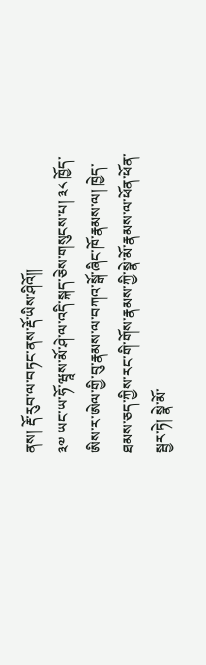ནས། རྡོ་རུབ་ལ་བཏང་ནས་རྡོ་ཡིས་ཤིའོ༎
༣༧ ཡང་ཡ་ཧོ་ཝཱས་མོ་ཤེ་ལ་འདི་སྐད་ཅེས་གསུངས་པ། ༣༨ ཁྱོད་ཨིས་ར་ཨེལ་གྱི་བུ་རྣམས་ལ་བཀའ་སྒོ་ཞིང་ཁོ་རྣམས་ལ། ཁྱེད་ཐམས་ཅད་ཀྱིས་རང་གི་གོས་རྣམས་ཀྱི་སྣེ་མོ་རྣམས་ལ་ཕོན་ཕོན་སྦྱར་ཏེ། སྣེ་མོ་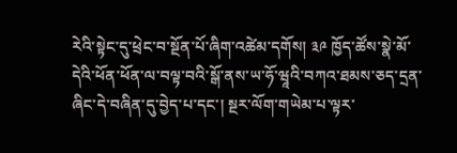རེའི་སྟེང་དུ་ཕྲེང་བ་སྔོན་པོ་ཞིག་འཚེམ་དགོས། ༣༩ ཁྱོད་ཚོས་སྣེ་མོ་དེའི་ཕོན་ཕོན་ལ་བལྟ་བའི་སྒོ་ནས་ཡ་ཧོ་ཝཱའི་བཀའ་ཐམས་ཅད་དྲན་ཞིང་དེ་བཞིན་དུ་བྱེད་པ་དང་། སྔར་ལོག་གཡེམ་པ་ལྟར་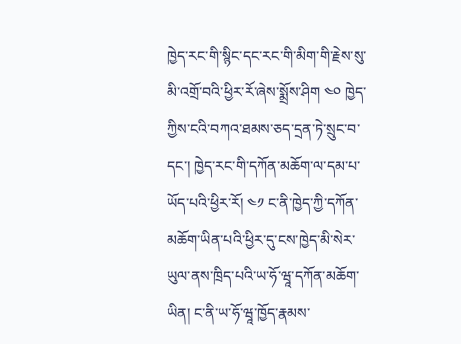ཁྱེད་རང་གི་སྙིང་དང་རང་གི་མིག་གི་རྗེས་སུ་མི་འགྲོ་བའི་ཕྱིར་རོ་ཞེས་སྨྲོས་ཤིག ༤༠ ཁྱེད་ཀྱིས་ངའི་བཀའ་ཐམས་ཅད་དྲན་ཏེ་སྲུང་བ་དང་། ཁྱེད་རང་གི་དཀོན་མཆོག་ལ་དམ་པ་ཡོད་པའི་ཕྱིར་རོ། ༤༡ ང་ནི་ཁྱེད་ཀྱི་དཀོན་མཆོག་ཡིན་པའི་ཕྱིར་དུ་ངས་ཁྱེད་མི་སེར་ཡུལ་ནས་ཁྲིད་པའི་ཡ་ཧོ་ཝཱ་དཀོན་མཆོག་ཡིན། ང་ནི་ཡ་ཧོ་ཝཱ་ཁྱོད་རྣམས་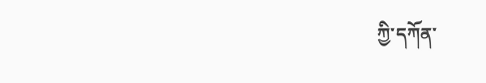ཀྱི་དཀོན་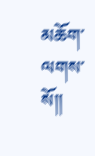མཆོག་ལགས་སོ༎